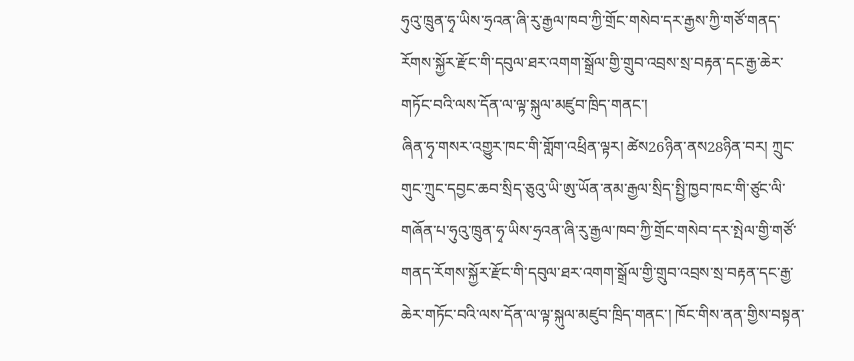ཧུའུ་ཁྲུན་ཧྭ་ཡིས་ཧྲའན་ཞི་རུ་རྒྱལ་ཁབ་ཀྱི་གྲོང་གསེབ་དར་རྒྱས་ཀྱི་གཙོ་གནད་རོགས་སྐྱོར་རྫོང་གི་དབུལ་ཐར་འགག་སྒྲོལ་གྱི་གྲུབ་འབྲས་སྲ་བརྟན་དང་རྒྱ་ཆེར་གཏོང་བའི་ལས་དོན་ལ་ལྟ་སྐུལ་མཛུབ་ཁྲིད་གནང་།
ཞིན་ཧྭ་གསར་འགྱུར་ཁང་གི་གློག་འཕྲིན་ལྟར། ཚེས26ཉིན་ནས28ཉིན་བར། ཀྲུང་གུང་ཀྲུང་དབྱང་ཆབ་སྲིད་ཅུའུ་ཡི་ཨུ་ཡོན་ནམ་རྒྱལ་སྲིད་སྤྱི་ཁྱབ་ཁང་གི་ཙུང་ལི་གཞོན་པ་ཧུའུ་ཁྲུན་ཧྭ་ཡིས་ཧྲའན་ཞི་རུ་རྒྱལ་ཁབ་ཀྱི་གྲོང་གསེབ་དར་སྤེལ་གྱི་གཙོ་གནད་རོགས་སྐྱོར་རྫོང་གི་དབུལ་ཐར་འགག་སྒྲོལ་གྱི་གྲུབ་འབྲས་སྲ་བརྟན་དང་རྒྱ་ཆེར་གཏོང་བའི་ལས་དོན་ལ་ལྟ་སྐུལ་མཛུབ་ཁྲིད་གནང་། ཁོང་གིས་ནན་གྱིས་བསྟན་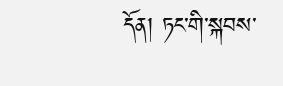དོན། ཏང་གི་སྐབས་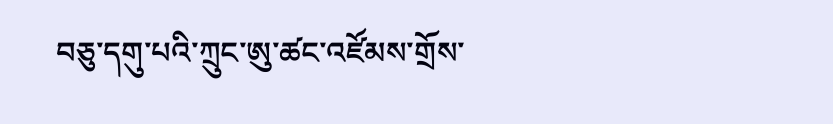བཅུ་དགུ་པའི་ཀྲུང་ཨུ་ཚང་འཛོམས་གྲོས་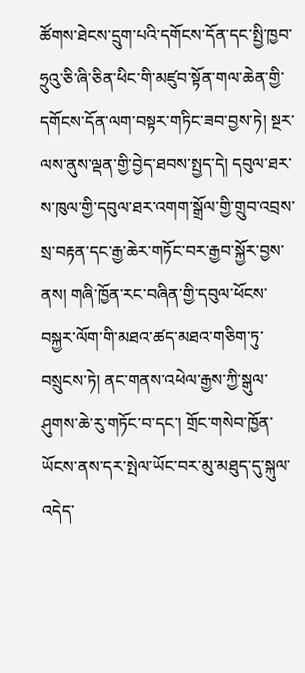ཚོགས་ཐེངས་དྲུག་པའི་དགོངས་དོན་དང་སྤྱི་ཁྱབ་ཧྲུའུ་ཅི་ཞི་ཅིན་ཕིང་གི་མཛུབ་སྟོན་གལ་ཆེན་གྱི་དགོངས་དོན་ལག་བསྟར་གཏིང་ཟབ་བྱས་ཏེ། སྔར་ལས་ནུས་ལྡན་གྱི་བྱེད་ཐབས་སྤྱད་དེ། དབུལ་ཐར་ས་ཁུལ་གྱི་དབུལ་ཐར་འགག་སྒྲོལ་གྱི་གྲུབ་འབྲས་སྲ་བརྟན་དང་རྒྱ་ཆེར་གཏོང་བར་རྒྱབ་སྐྱོར་བྱས་ནས། གཞི་ཁྱོན་རང་བཞིན་གྱི་དབུལ་ཕོངས་བསྐྱར་ལོག་གི་མཐའ་ཚད་མཐའ་གཅིག་ཏུ་བསྲུངས་ཏེ། ནང་གནས་འཕེལ་རྒྱས་ཀྱི་སྒུལ་ཤུགས་ཆེ་རུ་གཏོང་བ་དང་། གྲོང་གསེབ་ཁྱོན་ཡོངས་ནས་དར་སྤེལ་ཡོང་བར་མུ་མཐུད་དུ་སྐུལ་འདེད་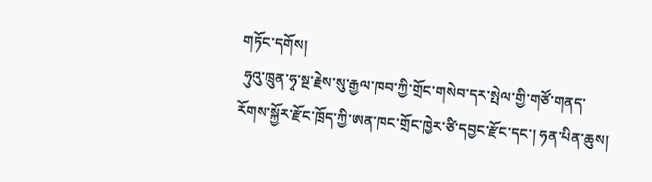གཏོང་དགོས།
 ཧུའུ་ཁྲུན་ཧྭ་སྔ་རྗེས་སུ་རྒྱལ་ཁབ་ཀྱི་གྲོང་གསེབ་དར་སྤེལ་གྱི་གཙོ་གནད་རོགས་སྐྱོར་རྫོང་ཁྲོད་ཀྱི་ཨན་ཁང་གྲོང་ཁྱེར་ཙི་དབྱང་རྫོང་དང་། ཧན་པིན་ཆུས།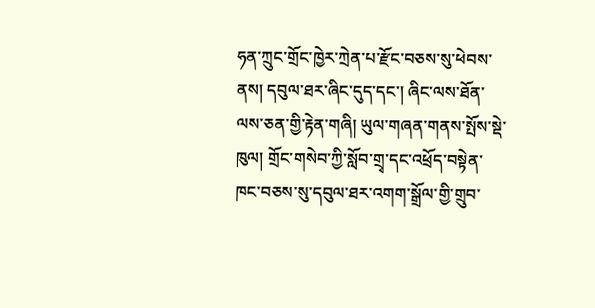ཧན་ཀྲུང་གྲོང་ཁྱེར་ཀྲེན་པ་རྫོང་བཅས་སུ་ཕེབས་ནས། དབུལ་ཐར་ཞིང་དུད་དང་། ཞིང་ལས་ཐོན་ལས་ཅན་གྱི་རྟེན་གཞི། ཡུལ་གཞན་གནས་སྤོས་སྡེ་ཁུལ། གྲོང་གསེབ་ཀྱི་སློབ་གྲྭ་དང་འཕྲོད་བསྟེན་ཁང་བཅས་སུ་དབུལ་ཐར་འགག་སྒྲོལ་གྱི་གྲུབ་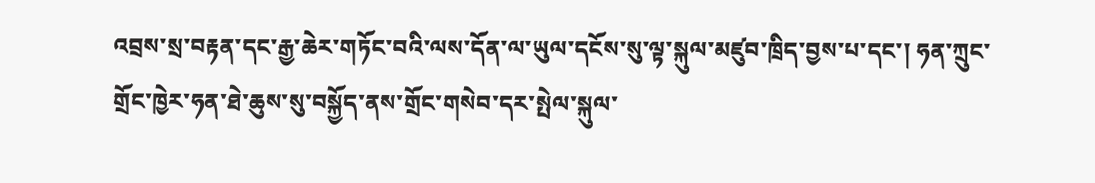འབྲས་སྲ་བརྟན་དང་རྒྱ་ཆེར་གཏོང་བའི་ལས་དོན་ལ་ཡུལ་དངོས་སུ་ལྟ་སྐུལ་མཛུབ་ཁྲིད་བྱས་པ་དང་། ཧན་ཀྲུང་གྲོང་ཁྱེར་ཧན་ཐེ་ཆུས་སུ་བསྐྱོད་ནས་གྲོང་གསེབ་དར་སྤེལ་སྐུལ་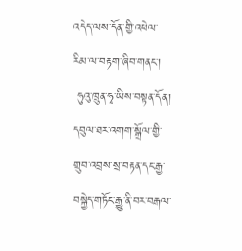འདེད་ལས་དོན་གྱི་འཕེལ་རིམ་ལ་བརྟག་ཞིབ་གནང་།
 ཧུའུ་ཁྲུན་ཧྭ་ཡིས་བསྟན་དོན། དབུལ་ཐར་འགག་སྒྲོལ་གྱི་གྲུབ་འབྲས་སྲ་བརྟན་དང་རྒྱ་བསྐྱེད་གཏོང་རྒྱུ་ནི་བར་བརྒལ་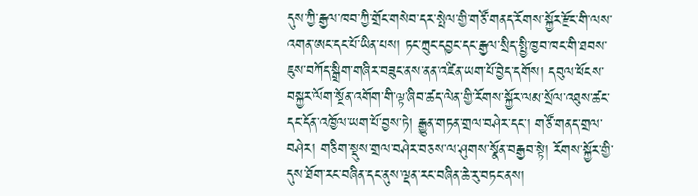དུས་ཀྱི་རྒྱལ་ཁབ་ཀྱི་གྲོང་གསེབ་དར་སྤེལ་གྱི་གཙོ་གནད་རོགས་སྐྱོར་རྫོང་གི་ལས་འགན་ཨང་དང་པོ་ཡིན་པས། ཏང་ཀྲུང་དབྱང་དང་རྒྱལ་སྲིད་སྤྱི་ཁྱབ་ཁང་གི་ཐབས་ཇུས་བཀོད་སྒྲིག་གཞིར་བཟུང་ནས་ནན་འཛིན་ཡག་པོ་བྱེད་དགོས། དབུལ་ཕོངས་བསྐྱར་ལོག་སྔོན་འགོག་གི་ལྟ་ཞིབ་ཚད་ལེན་གྱི་རོགས་སྐྱོར་ལམ་སྲོལ་འཐུས་ཚང་དང་དོན་འཁྱོལ་ཡག་པོ་བྱས་ཏེ། རྒྱུན་གཏན་གྲལ་བཤེར་དང་། གཙོ་གནད་གྲལ་བཤེར། གཅིག་སྡུས་གྲལ་བཤེར་བཅས་ལ་ཤུགས་སྣོན་བརྒྱབ་སྟེ། རོགས་སྐྱོར་གྱི་དུས་ཐོག་རང་བཞིན་དང་ནུས་ལྡན་རང་བཞིན་ཆེ་རུ་བཏང་ནས།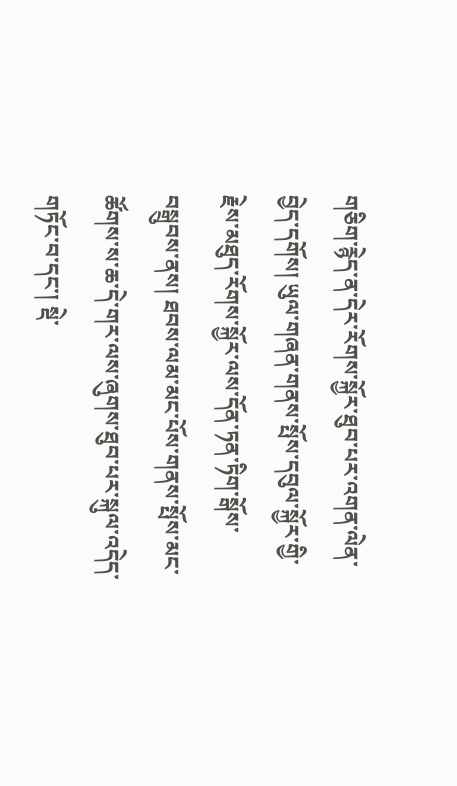གཅིག་རྙེད་ན་དེར་རོགས་སྐྱོར་ཐུབ་པར་འགན་ལེན་བྱེད་དགོས། ཡུལ་གཞན་གནས་སྤོས་དབུལ་སྐྱོར་གྱི་རྗེས་མཐུད་རོགས་སྐྱོར་ལས་དོན་ཏན་ཏིག་སྒོས་བསྒྲུབས་ནས། ཐབས་ལམ་མང་པོས་གནས་སྤོས་མང་ཚོགས་ས་ཆ་དེ་གར་ལས་ཞུགས་ཐུབ་པར་སྐུལ་འདེད་གཏོང་བ་དང་། སྡེ་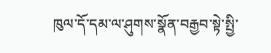ཁུལ་དོ་དམ་ལ་ཤུགས་སྣོན་བརྒྱབ་སྟེ་སྤྱི་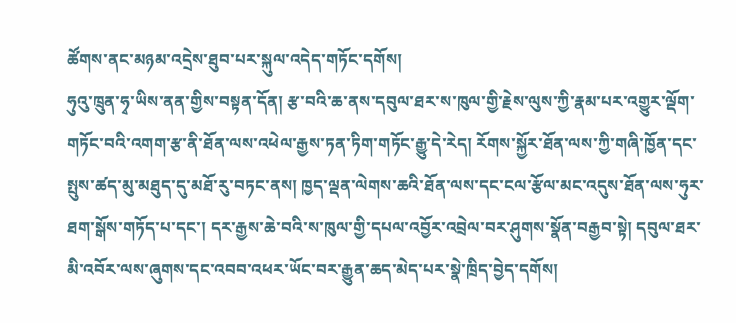ཚོགས་ནང་མཉམ་འདྲེས་ཐུབ་པར་སྐུལ་འདེད་གཏོང་དགོས།
ཧུའུ་ཁྲུན་ཧྭ་ཡིས་ནན་གྱིས་བསྟན་དོན། རྩ་བའི་ཆ་ནས་དབུལ་ཐར་ས་ཁུལ་གྱི་རྗེས་ལུས་ཀྱི་རྣམ་པར་འགྱུར་ལྡོག་གཏོང་བའི་འགག་རྩ་ནི་ཐོན་ལས་འཕེལ་རྒྱས་ཏན་ཏིག་གཏོང་རྒྱུ་དེ་རེད། རོགས་སྐྱོར་ཐོན་ལས་ཀྱི་གཞི་ཁྱོན་དང་སྤུས་ཚད་མུ་མཐུད་དུ་མཐོ་རུ་བཏང་ནས། ཁྱད་ལྡན་ལེགས་ཆའི་ཐོན་ལས་དང་ངལ་རྩོལ་མང་འདུས་ཐོན་ལས་ཧུར་ཐག་སྒོས་གཏོད་པ་དང་། དར་རྒྱས་ཆེ་བའི་ས་ཁུལ་གྱི་དཔལ་འབྱོར་འབྲེལ་བར་ཤུགས་སྣོན་བརྒྱབ་སྟེ། དབུལ་ཐར་མི་འབོར་ལས་ཞུགས་དང་འབབ་འཕར་ཡོང་བར་རྒྱུན་ཆད་མེད་པར་སྣེ་ཁྲིད་བྱེད་དགོས།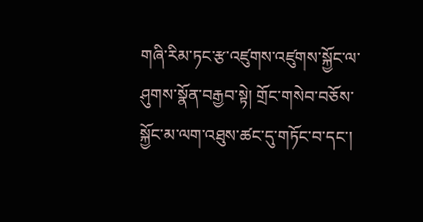གཞི་རིམ་ཏང་རྩ་འཛུགས་འཛུགས་སྐྱོང་ལ་ཤུགས་སྣོན་བརྒྱབ་སྟེ། གྲོང་གསེབ་བཅོས་སྐྱོང་མ་ལག་འཐུས་ཚང་དུ་གཏོང་བ་དང་།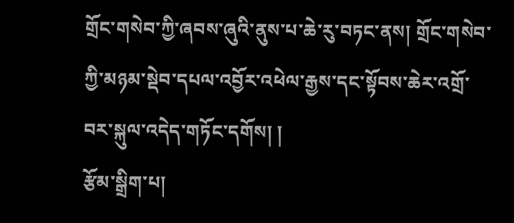གྲོང་གསེབ་ཀྱི་ཞབས་ཞུའི་ནུས་པ་ཆེ་རུ་བཏང་ནས། གྲོང་གསེབ་ཀྱི་མཉམ་སྡེབ་དཔལ་འབྱོར་འཕེལ་རྒྱས་དང་སྟོབས་ཆེར་འགྲོ་བར་སྐུལ་འདེད་གཏོང་དགོས། །
རྩོམ་སྒྲིག་པ།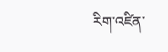རིག་འཛིན་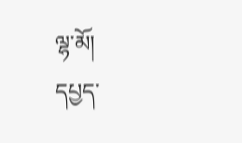ལྷ་མོ།
དཔྱད་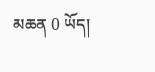མཆན 0 ཡོད།